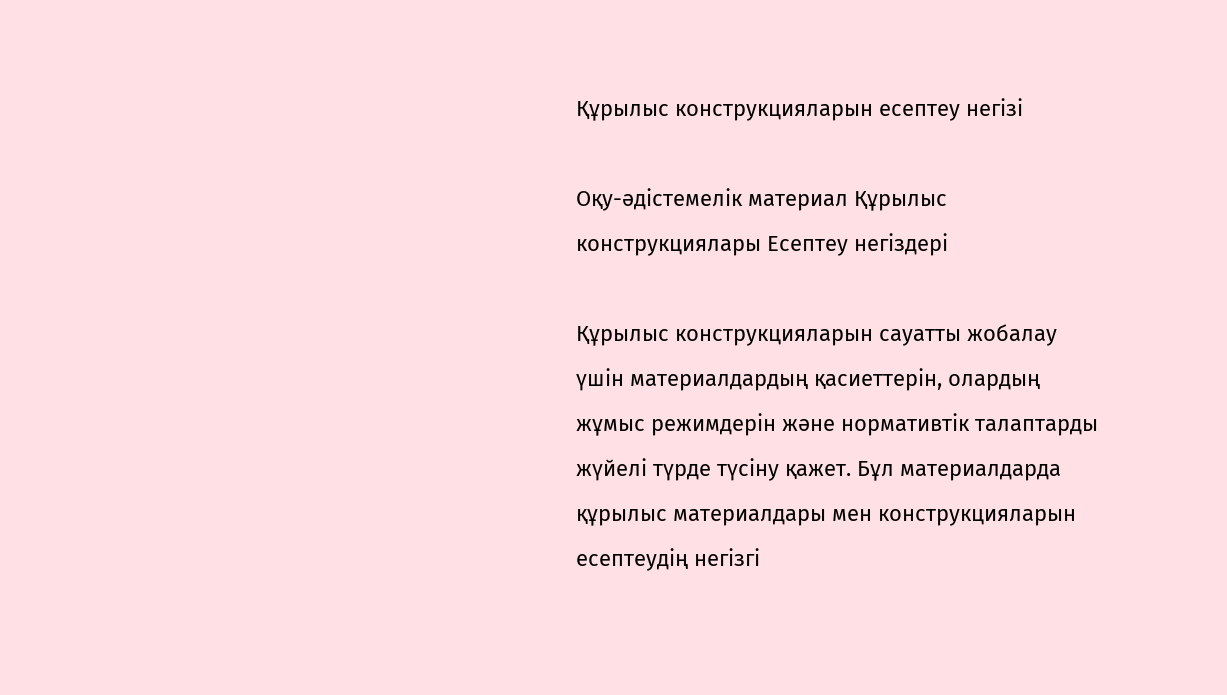Құрылыс конструкцияларын есептеу негізі

Оқу-әдістемелік материал Құрылыс конструкциялары Есептеу негіздері

Құрылыс конструкцияларын сауатты жобалау үшін материалдардың қасиеттерін, олардың жұмыс режимдерін және нормативтік талаптарды жүйелі түрде түсіну қажет. Бұл материалдарда құрылыс материалдары мен конструкцияларын есептеудің негізгі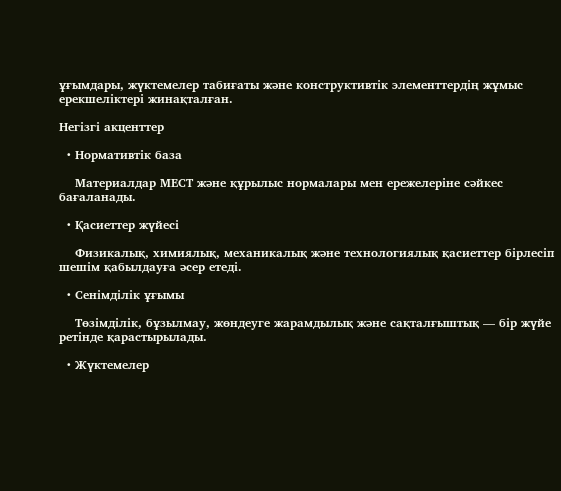ұғымдары, жүктемелер табиғаты және конструктивтік элементтердің жұмыс ерекшеліктері жинақталған.

Негізгі акценттер

  • Нормативтік база

    Материалдар МЕСТ және құрылыс нормалары мен ережелеріне сәйкес бағаланады.

  • Қасиеттер жүйесі

    Физикалық, химиялық, механикалық және технологиялық қасиеттер бірлесіп шешім қабылдауға әсер етеді.

  • Сенімділік ұғымы

    Төзімділік, бұзылмау, жөндеуге жарамдылық және сақталғыштық — бір жүйе ретінде қарастырылады.

  • Жүктемелер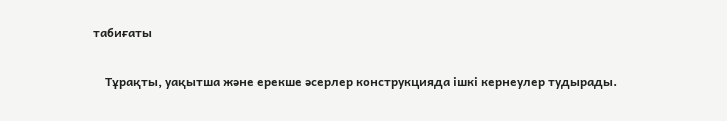табиғаты

    Тұрақты, уақытша және ерекше әсерлер конструкцияда ішкі кернеулер тудырады.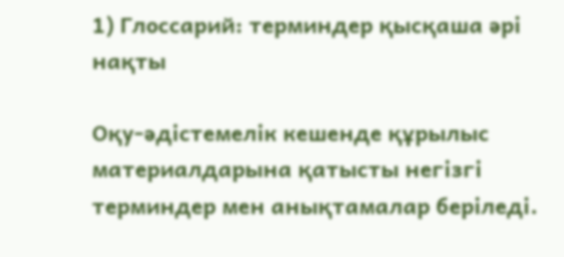1) Глоссарий: терминдер қысқаша әрі нақты

Оқу-әдістемелік кешенде құрылыс материалдарына қатысты негізгі терминдер мен анықтамалар беріледі.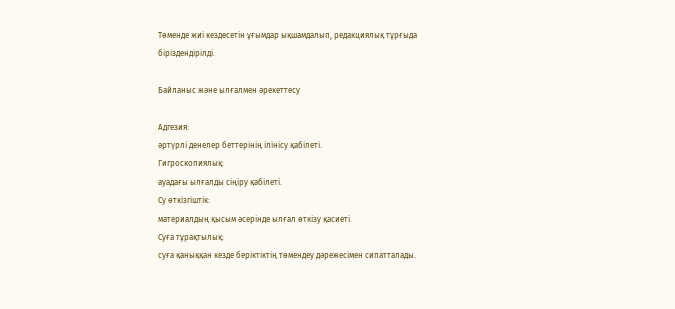Төменде жиі кездесетін ұғымдар ықшамдалып, редакциялық тұрғыда біріздендірілді.

Байланыс және ылғалмен әрекеттесу

Адгезия:
әртүрлі денелер беттерінің ілінісу қабілеті.
Гигроскопиялық:
ауадағы ылғалды сіңіру қабілеті.
Су өткізгіштік:
материалдың қысым әсерінде ылғал өткізу қасиеті.
Суға тұрақтылық:
суға қаныққан кезде беріктіктің төмендеу дәрежесімен сипатталады.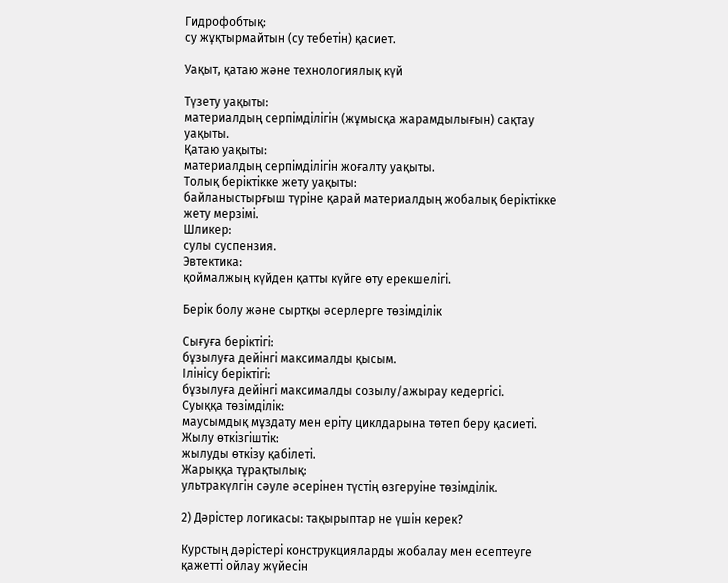Гидрофобтық:
су жұқтырмайтын (су тебетін) қасиет.

Уақыт, қатаю және технологиялық күй

Түзету уақыты:
материалдың серпімділігін (жұмысқа жарамдылығын) сақтау уақыты.
Қатаю уақыты:
материалдың серпімділігін жоғалту уақыты.
Толық беріктікке жету уақыты:
байланыстырғыш түріне қарай материалдың жобалық беріктікке жету мерзімі.
Шликер:
сулы суспензия.
Эвтектика:
қоймалжың күйден қатты күйге өту ерекшелігі.

Берік болу және сыртқы әсерлерге төзімділік

Сығуға беріктігі:
бұзылуға дейінгі максималды қысым.
Ілінісу беріктігі:
бұзылуға дейінгі максималды созылу/ажырау кедергісі.
Суыққа төзімділік:
маусымдық мұздату мен еріту циклдарына төтеп беру қасиеті.
Жылу өткізгіштік:
жылуды өткізу қабілеті.
Жарыққа тұрақтылық:
ультракүлгін сәуле әсерінен түстің өзгеруіне төзімділік.

2) Дәрістер логикасы: тақырыптар не үшін керек?

Курстың дәрістері конструкцияларды жобалау мен есептеуге қажетті ойлау жүйесін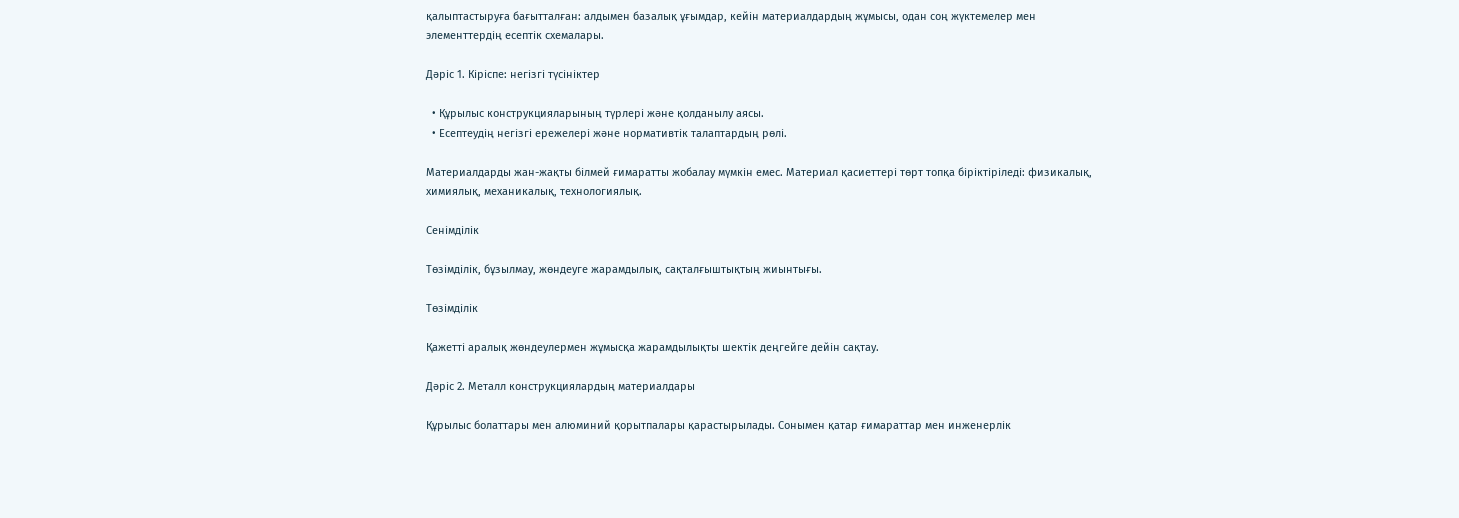қалыптастыруға бағытталған: алдымен базалық ұғымдар, кейін материалдардың жұмысы, одан соң жүктемелер мен элементтердің есептік схемалары.

Дәріс 1. Кіріспе: негізгі түсініктер

  • Құрылыс конструкцияларының түрлері және қолданылу аясы.
  • Есептеудің негізгі ережелері және нормативтік талаптардың рөлі.

Материалдарды жан-жақты білмей ғимаратты жобалау мүмкін емес. Материал қасиеттері төрт топқа біріктіріледі: физикалық, химиялық, механикалық, технологиялық.

Сенімділік

Төзімділік, бұзылмау, жөндеуге жарамдылық, сақталғыштықтың жиынтығы.

Төзімділік

Қажетті аралық жөндеулермен жұмысқа жарамдылықты шектік деңгейге дейін сақтау.

Дәріс 2. Металл конструкциялардың материалдары

Құрылыс болаттары мен алюминий қорытпалары қарастырылады. Сонымен қатар ғимараттар мен инженерлік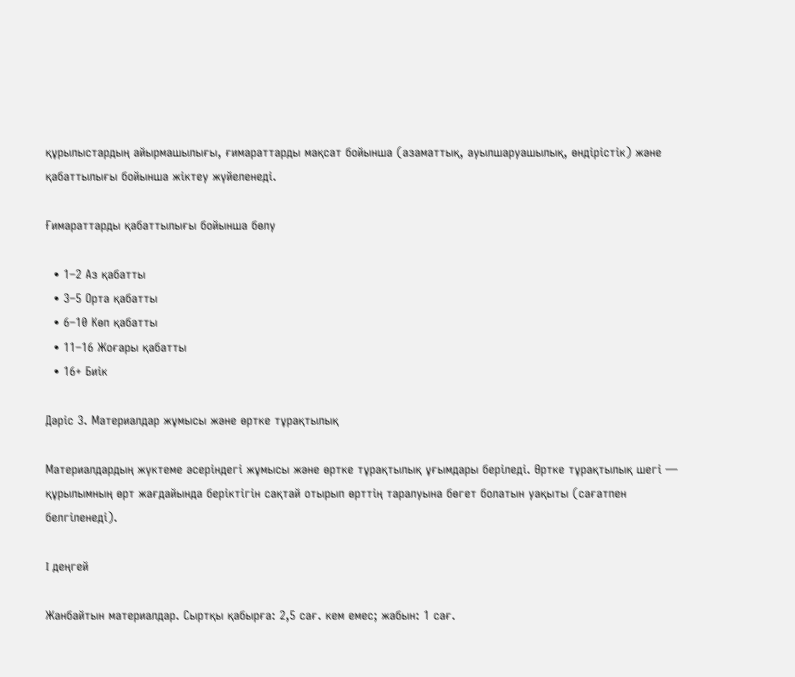құрылыстардың айырмашылығы, ғимараттарды мақсат бойынша (азаматтық, ауылшаруашылық, өндірістік) және қабаттылығы бойынша жіктеу жүйеленеді.

Ғимараттарды қабаттылығы бойынша бөлу

  • 1–2 Аз қабатты
  • 3–5 Орта қабатты
  • 6–10 Көп қабатты
  • 11–16 Жоғары қабатты
  • 16+ Биік

Дәріс 3. Материалдар жұмысы және өртке тұрақтылық

Материалдардың жүктеме әсеріндегі жұмысы және өртке тұрақтылық ұғымдары беріледі. Өртке тұрақтылық шегі — құрылымның өрт жағдайында беріктігін сақтай отырып өрттің таралуына бөгет болатын уақыты (сағатпен белгіленеді).

I деңгей

Жанбайтын материалдар. Сыртқы қабырға: 2,5 сағ. кем емес; жабын: 1 сағ.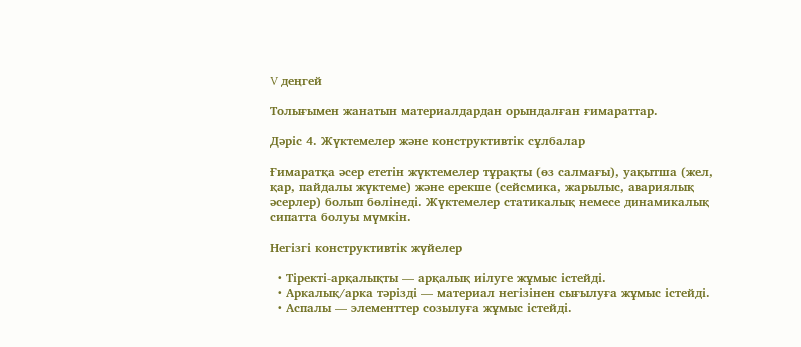V деңгей

Толығымен жанатын материалдардан орындалған ғимараттар.

Дәріс 4. Жүктемелер және конструктивтік сұлбалар

Ғимаратқа әсер ететін жүктемелер тұрақты (өз салмағы), уақытша (жел, қар, пайдалы жүктеме) және ерекше (сейсмика, жарылыс, авариялық әсерлер) болып бөлінеді. Жүктемелер статикалық немесе динамикалық сипатта болуы мүмкін.

Негізгі конструктивтік жүйелер

  • Тіректі-арқалықты — арқалық иілуге жұмыс істейді.
  • Аркалық/арка тәрізді — материал негізінен сығылуға жұмыс істейді.
  • Аспалы — элементтер созылуға жұмыс істейді.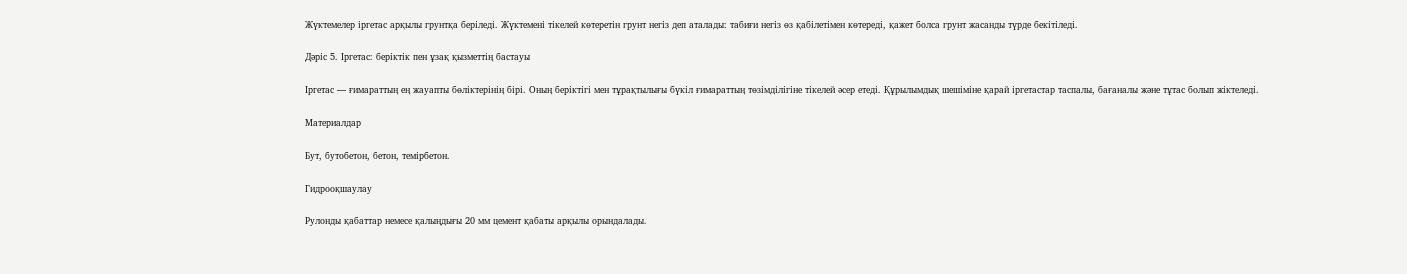Жүктемелер іргетас арқылы грунтқа беріледі. Жүктемені тікелей көтеретін грунт негіз деп аталады: табиғи негіз өз қабілетімен көтереді, қажет болса грунт жасанды түрде бекітіледі.

Дәріс 5. Іргетас: беріктік пен ұзақ қызметтің бастауы

Іргетас — ғимараттың ең жауапты бөліктерінің бірі. Оның беріктігі мен тұрақтылығы бүкіл ғимараттың төзімділігіне тікелей әсер етеді. Құрылымдық шешіміне қарай іргетастар таспалы, бағаналы және тұтас болып жіктеледі.

Материалдар

Бут, бутобетон, бетон, темірбетон.

Гидрооқшаулау

Рулонды қабаттар немесе қалыңдығы 20 мм цемент қабаты арқылы орындалады.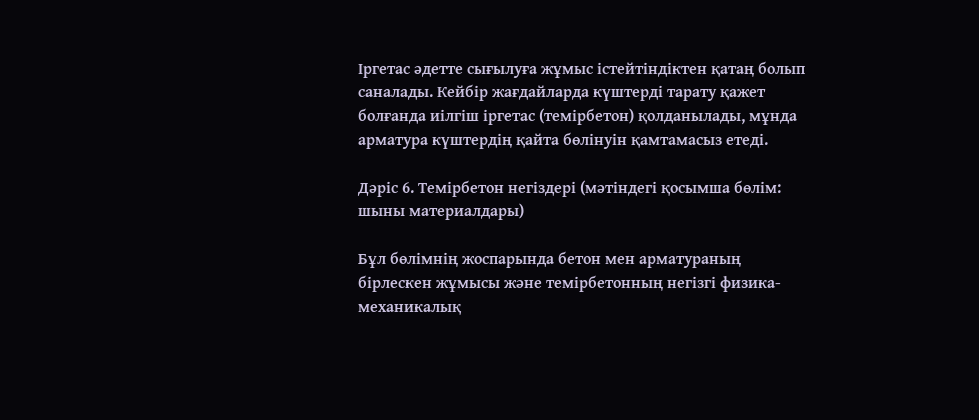Іргетас әдетте сығылуға жұмыс істейтіндіктен қатаң болып саналады. Кейбір жағдайларда күштерді тарату қажет болғанда иілгіш іргетас (темірбетон) қолданылады, мұнда арматура күштердің қайта бөлінуін қамтамасыз етеді.

Дәріс 6. Темірбетон негіздері (мәтіндегі қосымша бөлім: шыны материалдары)

Бұл бөлімнің жоспарында бетон мен арматураның бірлескен жұмысы және темірбетонның негізгі физика-механикалық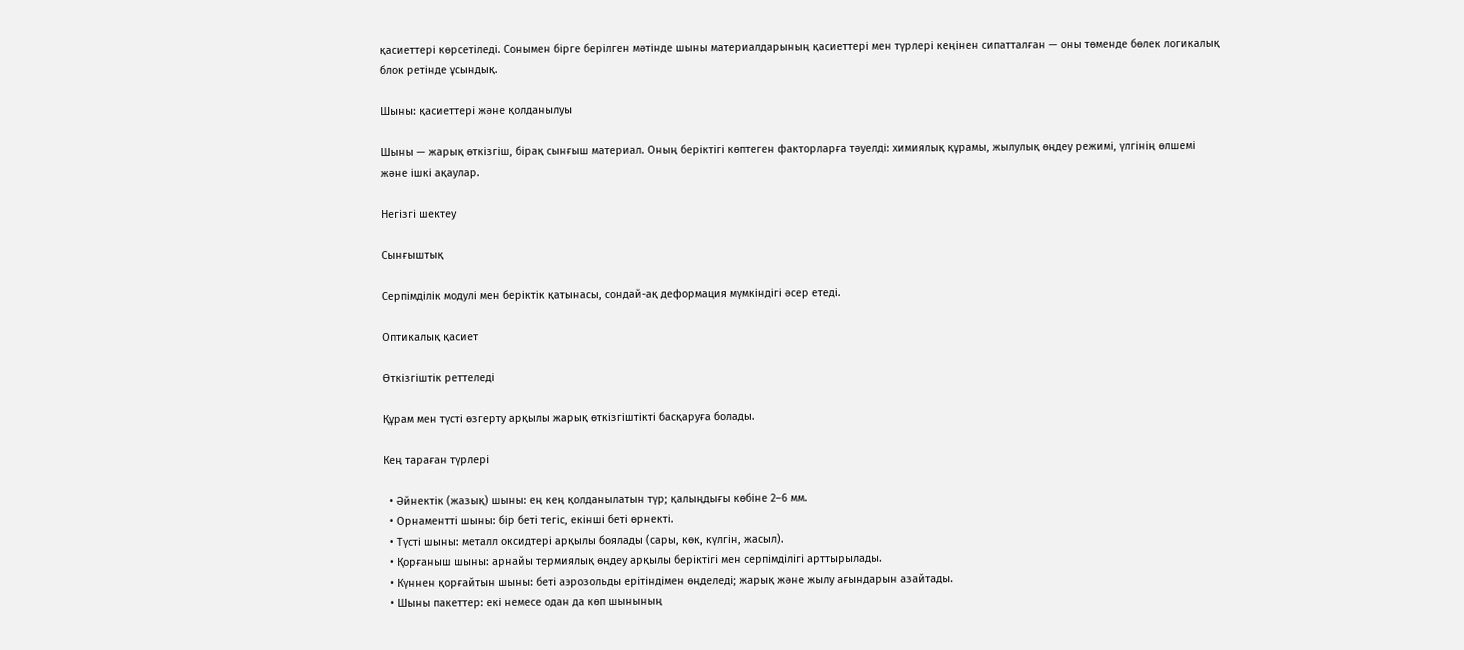қасиеттері көрсетіледі. Сонымен бірге берілген мәтінде шыны материалдарының қасиеттері мен түрлері кеңінен сипатталған — оны төменде бөлек логикалық блок ретінде ұсындық.

Шыны: қасиеттері және қолданылуы

Шыны — жарық өткізгіш, бірақ сынғыш материал. Оның беріктігі көптеген факторларға тәуелді: химиялық құрамы, жылулық өңдеу режимі, үлгінің өлшемі және ішкі ақаулар.

Негізгі шектеу

Сынғыштық

Серпімділік модулі мен беріктік қатынасы, сондай-ақ деформация мүмкіндігі әсер етеді.

Оптикалық қасиет

Өткізгіштік реттеледі

Құрам мен түсті өзгерту арқылы жарық өткізгіштікті басқаруға болады.

Кең тараған түрлері

  • Әйнектік (жазық) шыны: ең кең қолданылатын түр; қалыңдығы көбіне 2–6 мм.
  • Орнаментті шыны: бір беті тегіс, екінші беті өрнекті.
  • Түсті шыны: металл оксидтері арқылы боялады (сары, көк, күлгін, жасыл).
  • Қорғаныш шыны: арнайы термиялық өңдеу арқылы беріктігі мен серпімділігі арттырылады.
  • Күннен қорғайтын шыны: беті аэрозольды ерітіндімен өңделеді; жарық және жылу ағындарын азайтады.
  • Шыны пакеттер: екі немесе одан да көп шынының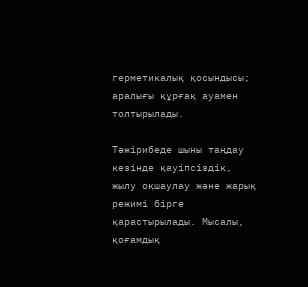герметикалық қосындысы; аралығы құрғақ ауамен толтырылады.

Тәжірибеде шыны таңдау кезінде қауіпсіздік, жылу оқшаулау және жарық режимі бірге қарастырылады. Мысалы, қоғамдық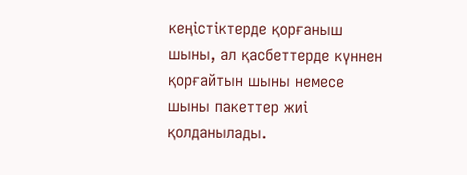кеңістіктерде қорғаныш шыны, ал қасбеттерде күннен қорғайтын шыны немесе шыны пакеттер жиі қолданылады.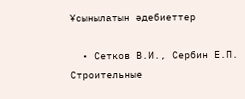Ұсынылатын әдебиеттер

  • Сетков В.И., Сербин Е.П. Строительные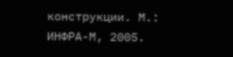конструкции. М.: ИНФРА-М, 2005.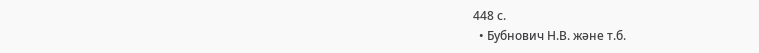448 с.
  • Бубнович Н.В. және т.б.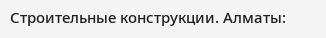Строительные конструкции. Алматы: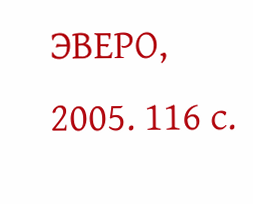ЭВЕРО, 2005. 116 с.